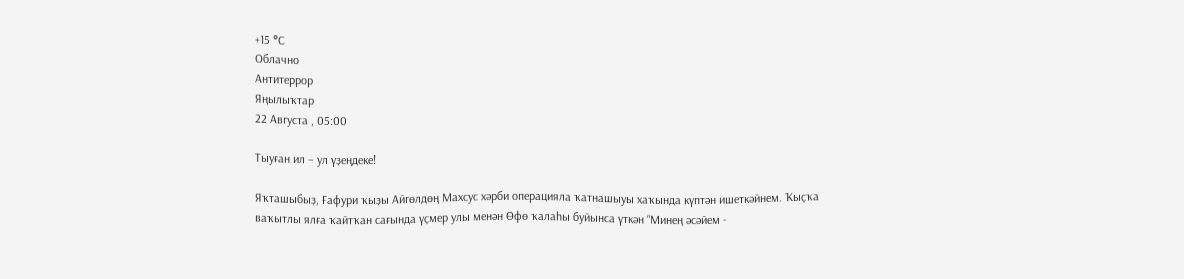+15 °С
Облачно
Антитеррор
Яңылыҡтар
22 Августа , 05:00

Тыуған ил – ул үҙеңдеке!

Яҡташыбыҙ, Ғафури ҡыҙы Айгөлдөң Махсус хәрби операцияла ҡатнашыуы хаҡында күптән ишеткәйнем. Ҡыҫҡа ваҡытлы ялға ҡайтҡан сағында үҫмер улы менән Өфө ҡалаһы буйынса үткән “Минең әсәйем -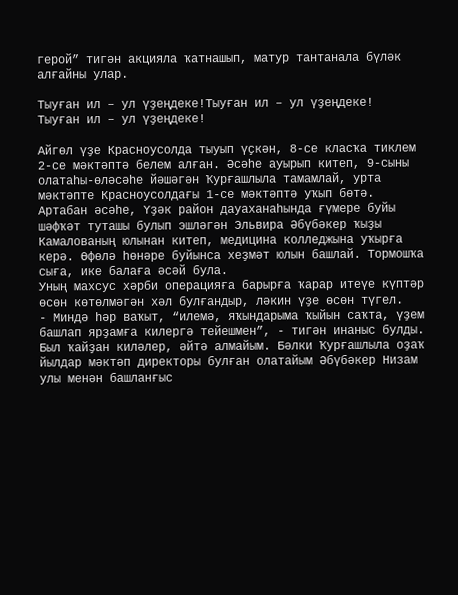герой” тигән акцияла ҡатнашып, матур тантанала бүләк алғайны улар.

Тыуған ил – ул үҙеңдеке!Тыуған ил – ул үҙеңдеке!
Тыуған ил – ул үҙеңдеке!

Айгөл үҙе Красноусолда тыуып үҫкән, 8-се класҡа тиклем 2-се мәктәптә белем алған. Әсәһе ауырып китеп, 9-сыны олатаһы-өләсәһе йәшәгән Ҡурғашлыла тамамлай, урта мәктәпте Красноусолдағы 1-се мәктәптә уҡып бөтә. Артабан әсәһе, Үҙәк район дауаханаһында ғүмере буйы шәфҡәт туташы булып эшләгән Эльвира Әбүбәкер ҡыҙы Камалованың юлынан китеп, медицина колледжына уҡырға керә. Өфөлә һөнәре буйынса хеҙмәт юлын башлай. Тормошҡа сыға, ике балаға әсәй була.
Уның махсус хәрби операцияға барырға ҡарар итеүе күптәр өсөн көтөлмәгән хәл булғандыр, ләкин үҙе өсөн түгел.
- Миндә һәр ваҡыт, “илемә, яҡындарыма ҡыйын саҡта, үҙем башлап ярҙамға килергә тейешмен”, - тигән инаныс булды. Был ҡайҙан киләлер, әйтә алмайым. Бәлки Ҡурғашлыла оҙаҡ йылдар мәктәп директоры булған олатайым Әбүбәкер Низам улы менән башланғыс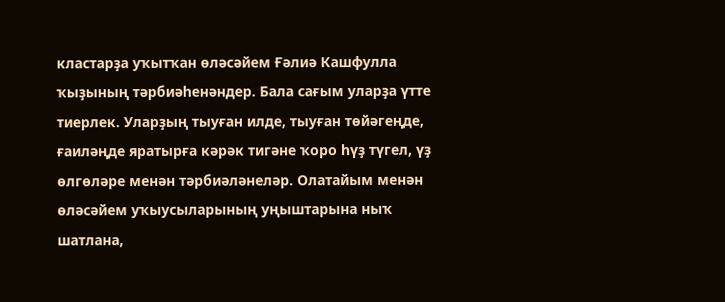кластарҙа уҡытҡан өләсәйем Ғәлиә Кашфулла ҡыҙының тәрбиәһенәндер. Бала сағым уларҙа үтте тиерлек. Уларҙың тыуған илде, тыуған төйәгеңде, ғаиләңде яратырға кәрәк тигәне ҡоро һүҙ түгел, үҙ өлгөләре менән тәрбиәләнеләр. Олатайым менән өләсәйем уҡыусыларының уңыштарына ныҡ шатлана,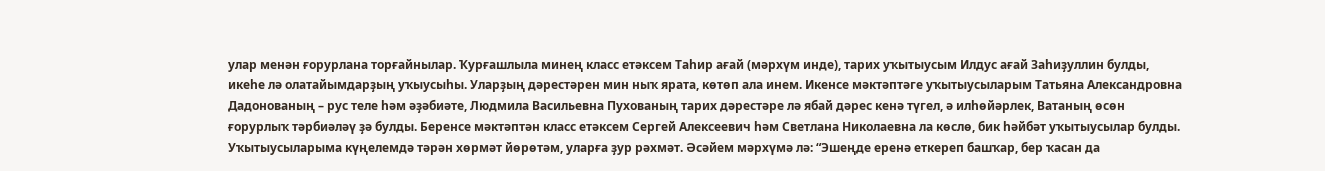улар менән ғорурлана торғайнылар. Ҡурғашлыла минең класс етәксем Таһир ағай (мәрхүм инде), тарих уҡытыусым Илдус ағай Заһиҙуллин булды, икеһе лә олатайымдарҙың уҡыусыһы. Уларҙың дәрестәрен мин ныҡ ярата, көтөп ала инем. Икенсе мәктәптәге уҡытыусыларым Татьяна Александровна Дадонованың – рус теле һәм әҙәбиәте, Людмила Васильевна Пухованың тарих дәрестәре лә ябай дәрес кенә түгел, ә илһөйәрлек, Ватаның өсөн ғорурлыҡ тәрбиәләү ҙә булды. Беренсе мәктәптән класс етәксем Сергей Алексеевич һәм Светлана Николаевна ла көслө, бик һәйбәт уҡытыусылар булды. Уҡытыусыларыма күңелемдә тәрән хөрмәт йөрөтәм, уларға ҙур рәхмәт. Әсәйем мәрхүмә лә: “Эшеңде еренә еткереп башҡар, бер ҡасан да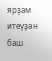ярҙам итеүҙән баш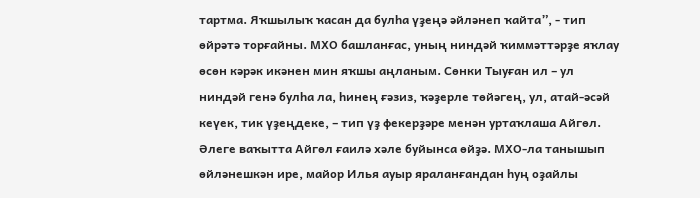тартма. Яҡшылыҡ ҡасан да булһа үҙеңә әйләнеп ҡайта”, - тип өйрәтә торғайны. МХО башланғас, уның ниндәй ҡиммәттәрҙе яҡлау өсөн кәрәк икәнен мин яҡшы аңланым. Сөнки Тыуған ил – ул ниндәй генә булһа ла, һинең ғәзиз, ҡәҙерле төйәгең, ул, атай-әсәй кеүек, тик үҙеңдеке, – тип үҙ фекерҙәре менән уртаҡлаша Айгөл.
Әлеге ваҡытта Айгөл ғаилә хәле буйынса өйҙә. МХО-ла танышып өйләнешкән ире, майор Илья ауыр яраланғандан һуң оҙайлы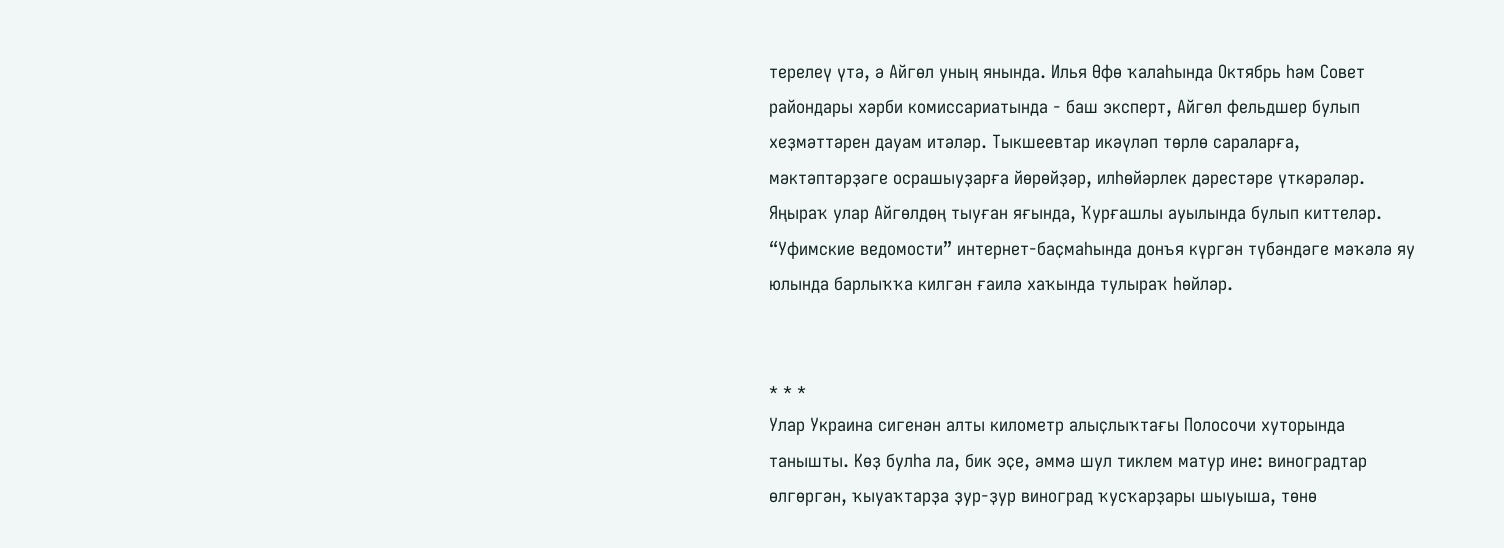терелеү үтә, ә Айгөл уның янында. Илья Өфө ҡалаһында Октябрь һәм Совет райондары хәрби комиссариатында - баш эксперт, Айгөл фельдшер булып хеҙмәттәрен дауам итәләр. Тыкшеевтар икәүләп төрлө сараларға, мәктәптәрҙәге осрашыуҙарға йөрөйҙәр, илһөйәрлек дәрестәре үткәрәләр. Яңыраҡ улар Айгөлдөң тыуған яғында, Ҡурғашлы ауылында булып киттеләр.
“Уфимские ведомости” интернет-баҫмаһында донъя күргән түбәндәге мәҡәлә яу юлында барлыҡҡа килгән ғаилә хаҡында тулыраҡ һөйләр.


* * *
Улар Украина сигенән алты километр алыҫлыҡтағы Полосочи хуторында танышты. Көҙ булһа ла, бик эҫе, әммә шул тиклем матур ине: виноградтар өлгөргән, ҡыуаҡтарҙа ҙур-ҙур виноград ҡусҡарҙары шыуыша, төнө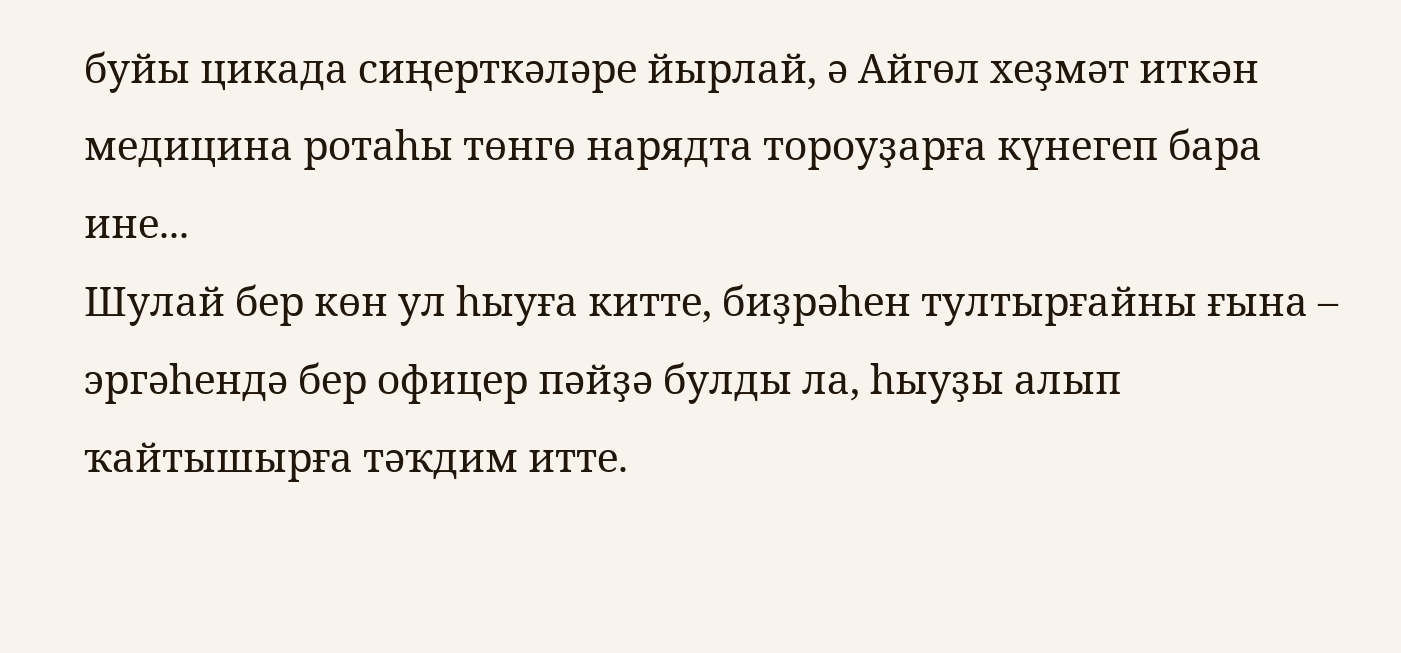буйы цикада сиңерткәләре йырлай, ә Айгөл хеҙмәт иткән медицина ротаһы төнгө нарядта тороуҙарға күнегеп бара ине...
Шулай бер көн ул һыуға китте, биҙрәһен тултырғайны ғына – эргәһендә бер офицер пәйҙә булды ла, һыуҙы алып ҡайтышырға тәҡдим итте.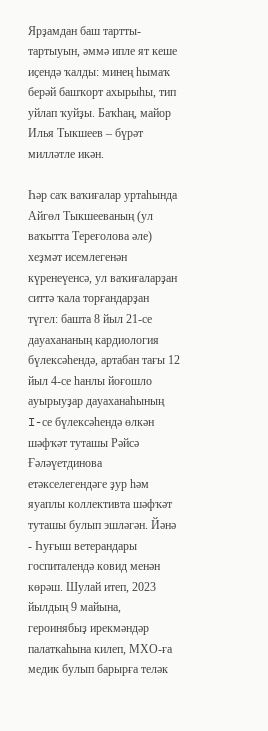Ярҙамдан баш тартты-тартыуын, әммә ипле ят кеше иҫендә ҡалды: минең һымаҡ берәй башҡорт ахырыһы, тип уйлап ҡуйҙы. Баҡһаң, майор Илья Тыкшеев – бүрәт милләтле икән.

Һәр саҡ ваҡиғалар уртаһында
Айгөл Тыкшееваның (ул ваҡытта Тереғолова әле) хеҙмәт исемлегенән күренеүенсә, ул ваҡиғаларҙан ситтә ҡала торғандарҙан түгел: башта 8 йыл 21-се дауахананың кардиология бүлексәһендә, артабан тағы 12 йыл 4-се һанлы йоғошло ауырыуҙар дауаханаһының I-се бүлексәһендә өлкән шәфҡәт туташы Рәйсә Ғәләүетдинова етәкселегендәге ҙур һәм яуаплы коллективта шәфҡәт туташы булып эшләгән. Йәнә - Һуғыш ветерандары госпиталендә ковид менән көрәш. Шулай итеп, 2023 йылдың 9 майына, героинябыҙ ирекмәндәр палаткаһына килеп, МХО-ға медик булып барырға теләк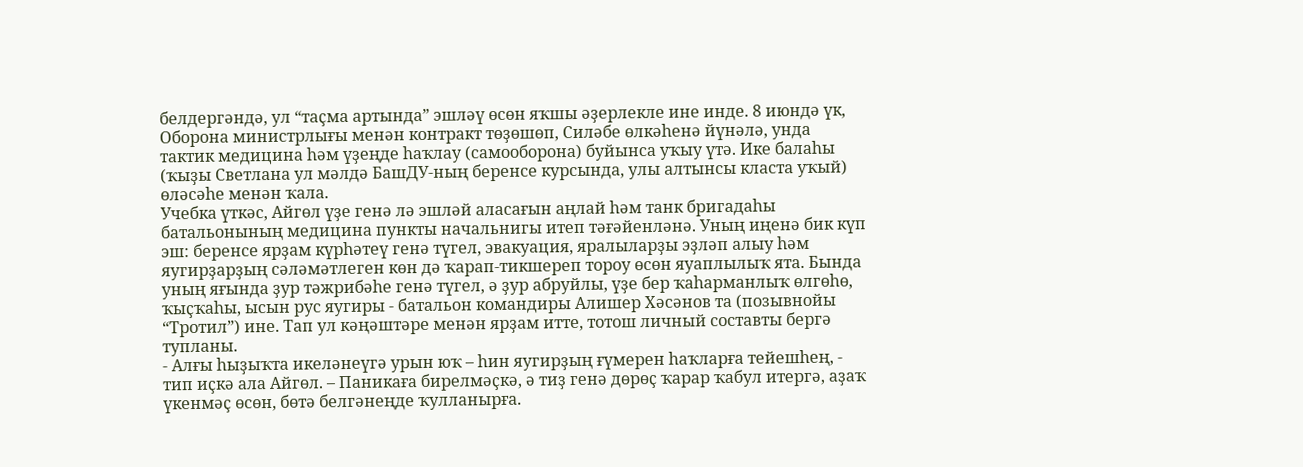белдергәндә, ул “таҫма артында” эшләү өсөн яҡшы әҙерлекле ине инде. 8 июндә үк, Оборона министрлығы менән контракт төҙөшөп, Силәбе өлкәһенә йүнәлә, унда тактик медицина һәм үҙеңде һаҡлау (самооборона) буйынса уҡыу үтә. Ике балаһы (ҡыҙы Светлана ул мәлдә БашДУ-ның беренсе курсында, улы алтынсы класта уҡый) өләсәһе менән ҡала.
Учебка үткәс, Айгөл үҙе генә лә эшләй аласағын аңлай һәм танк бригадаһы батальонының медицина пункты начальнигы итеп тәғәйенләнә. Уның иңенә бик күп эш: беренсе ярҙам күрһәтеү генә түгел, эвакуация, яралыларҙы эҙләп алыу һәм яугирҙарҙың сәләмәтлеген көн дә ҡарап-тикшереп тороу өсөн яуаплылыҡ ята. Бында уның яғында ҙур тәжрибәһе генә түгел, ә ҙур абруйлы, үҙе бер ҡаһарманлыҡ өлгөһө, ҡыҫҡаһы, ысын рус яугиры - батальон командиры Алишер Хәсәнов та (позывнойы “Тротил”) ине. Тап ул кәңәштәре менән ярҙам итте, тотош личный составты бергә тупланы.
- Алғы һыҙыҡта икеләнеүгә урын юҡ – һин яугирҙың ғүмерен һаҡларға тейешһең, - тип иҫкә ала Айгөл. – Паникаға бирелмәҫкә, ә тиҙ генә дөрөҫ ҡарар ҡабул итергә, аҙаҡ үкенмәҫ өсөн, бөтә белгәнеңде ҡулланырға.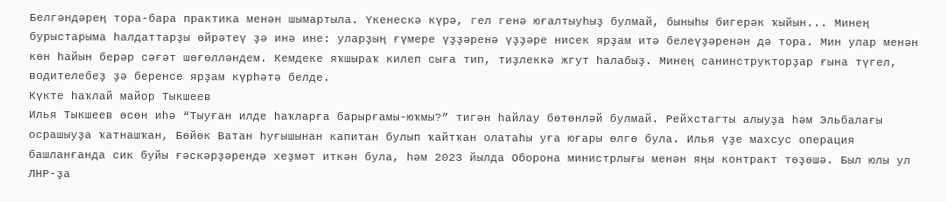Белгәндәрең тора-бара практика менән шымартыла. Үкенескә күрә, гел генә юғалтыуһыҙ булмай, быныһы бигерәк ҡыйын... Минең бурыстарыма һалдаттарҙы өйрәтеү ҙә инә ине: уларҙың ғүмере үҙҙәренә үҙҙәре нисек ярҙам итә белеүҙәренән дә тора. Мин улар менән көн һайын берәр сәғәт шөғөлләндем. Кемдеке яҡшыраҡ килеп сыға тип, тиҙлеккә жгут һалабыҙ. Минең санинструкторҙар ғына түгел, водителебеҙ ҙә беренсе ярҙам күрһәтә белде.
Күкте һаҡлай майор Тыкшеев
Илья Тыкшеев өсөн иһә “Тыуған илде һаҡларға барырғамы-юҡмы?” тигән һайлау бөтөнләй булмай. Рейхстагты алыуҙа һәм Эльбалағы осрашыуҙа ҡатнашҡан, Бөйөк Ватан һуғышынан капитан булып ҡайтҡан олатаһы уға юғары өлгө була. Илья үҙе махсус операция башланғанда сик буйы ғәскәрҙәрендә хеҙмәт иткән була, һәм 2023 йылда Оборона министрлығы менән яңы контракт төҙөшә. Был юлы ул ЛНР-ҙа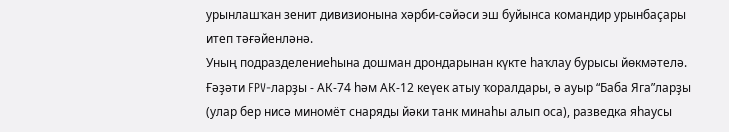урынлашҡан зенит дивизионына хәрби-сәйәси эш буйынса командир урынбаҫары итеп тәғәйенләнә.
Уның подразделениеһына дошман дрондарынан күкте һаҡлау бурысы йөкмәтелә. Ғәҙәти FPV-ларҙы - АК-74 һәм АК-12 кеүек атыу ҡоралдары, ә ауыр “Баба Яга”ларҙы (улар бер нисә миномёт снаряды йәки танк минаһы алып оса), разведка яһаусы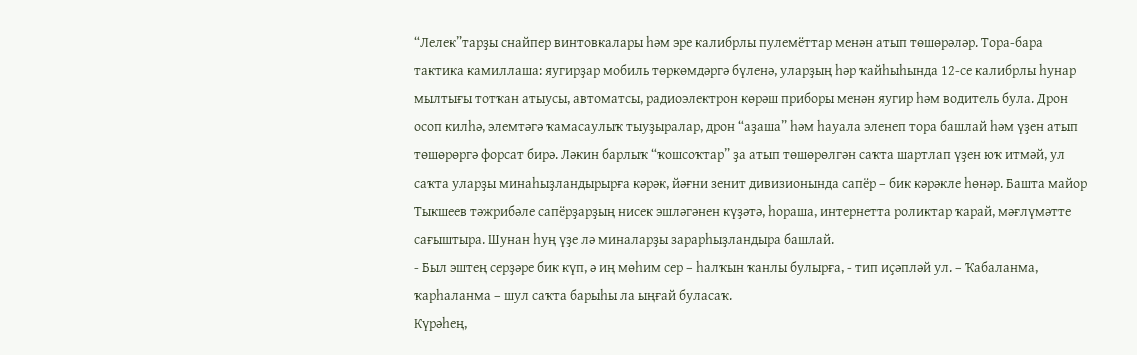“Лелек”тарҙы снайпер винтовкалары һәм эре калибрлы пулемёттар менән атып төшөрәләр. Тора-бара тактика камиллаша: яугирҙар мобиль төркөмдәргә бүленә, уларҙың һәр ҡайһыһында 12-се калибрлы һунар мылтығы тотҡан атыусы, автоматсы, радиоэлектрон көрәш приборы менән яугир һәм водитель була. Дрон осоп килһә, элемтәгә ҡамасаулыҡ тыуҙыралар, дрон “аҙаша” һәм һауала эленеп тора башлай һәм үҙен атып төшөрөргә форсат бирә. Ләкин барлыҡ “ҡошсоҡтар” ҙа атып төшөрөлгән саҡта шартлап үҙен юҡ итмәй, ул саҡта уларҙы минаһыҙландырырға кәрәк, йәғни зенит дивизионында сапёр – бик кәрәкле һөнәр. Башта майор Тыкшеев тәжрибәле сапёрҙарҙың нисек эшләгәнен күҙәтә, һораша, интернетта роликтар ҡарай, мәғлүмәтте сағыштыра. Шунан һуң үҙе лә миналарҙы зарарһыҙландыра башлай.
- Был эштең серҙәре бик күп, ә иң мөһим сер – һалҡын ҡанлы булырға, - тип иҫәпләй ул. – Ҡабаланма, ҡарһаланма – шул саҡта барыһы ла ыңғай буласаҡ.
Күрәһең,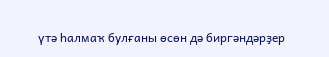үтә һалмаҡ булғаны өсөн дә биргәндәрҙер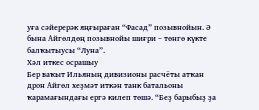уға сәйерерәк яңғыраған “Фасад” позывнойын. Ә бына Айгөлдөң позывнойы шиғри – төнгө күкте балҡытыусы “Луна”.
Хәл иткес осрашыу
Бер ваҡыт Ильяның дивизионы расчёты атҡан дрон Айгөл хеҙмәт иткән танк батальоны ҡарамағындағы ергә килеп төшә. “Беҙ барыбыҙ ҙа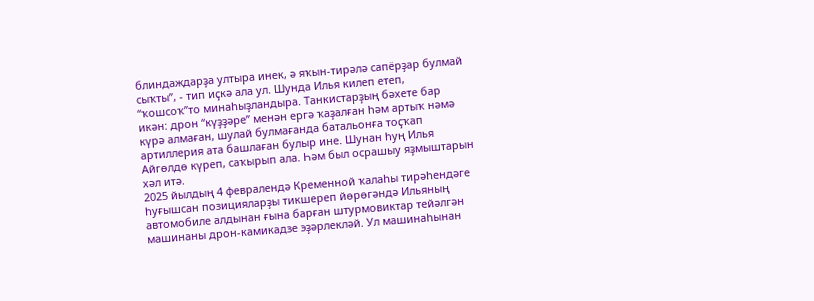блиндаждарҙа ултыра инек, ә яҡын-тирәлә сапёрҙар булмай сыҡты”, - тип иҫкә ала ул. Шунда Илья килеп етеп, “ҡошсоҡ”то минаһыҙландыра. Танкистарҙың бәхете бар икән: дрон “күҙҙәре” менән ергә ҡаҙалған һәм артыҡ нәмә күрә алмаған, шулай булмағанда батальонға тоҫҡап артиллерия ата башлаған булыр ине. Шунан һуң Илья Айгөлдө күреп, саҡырып ала. Һәм был осрашыу яҙмыштарын хәл итә.
2025 йылдың 4 февралендә Кременной ҡалаһы тирәһендәге һуғышсан позицияларҙы тикшереп йөрөгәндә Ильяның автомобиле алдынан ғына барған штурмовиктар тейәлгән машинаны дрон-камикадзе эҙәрлекләй. Ул машинаһынан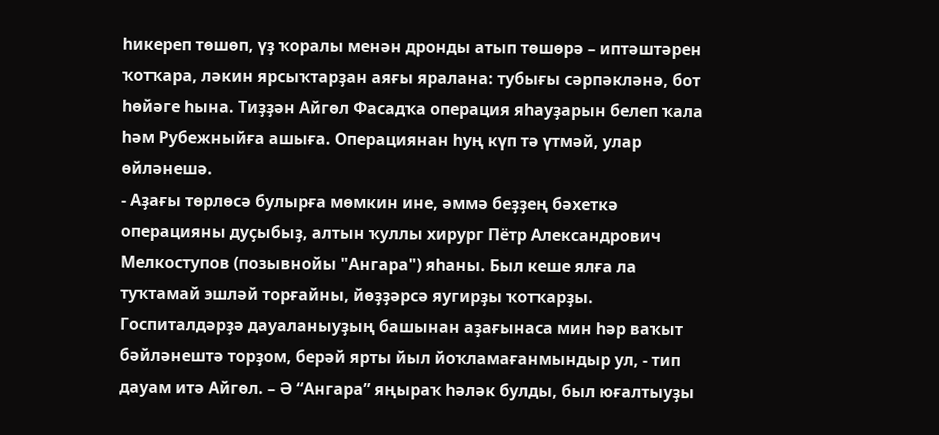һикереп төшөп, үҙ ҡоралы менән дронды атып төшөрә – иптәштәрен ҡотҡара, ләкин ярсыҡтарҙан аяғы яралана: тубығы сәрпәкләнә, бот һөйәге һына. Тиҙҙән Айгөл Фасадҡа операция яһауҙарын белеп ҡала һәм Рубежныйға ашыға. Операциянан һуң күп тә үтмәй, улар өйләнешә.
- Аҙағы төрлөсә булырға мөмкин ине, әммә беҙҙең бәхеткә операцияны дуҫыбыҙ, алтын ҡуллы хирург Пётр Александрович Мелкоступов (позывнойы "Ангара") яһаны. Был кеше ялға ла туҡтамай эшләй торғайны, йөҙҙәрсә яугирҙы ҡотҡарҙы. Госпиталдәрҙә дауаланыуҙың башынан аҙағынаса мин һәр ваҡыт бәйләнештә торҙом, берәй ярты йыл йоҡламағанмындыр ул, - тип дауам итә Айгөл. – Ә “Ангара” яңыраҡ һәләк булды, был юғалтыуҙы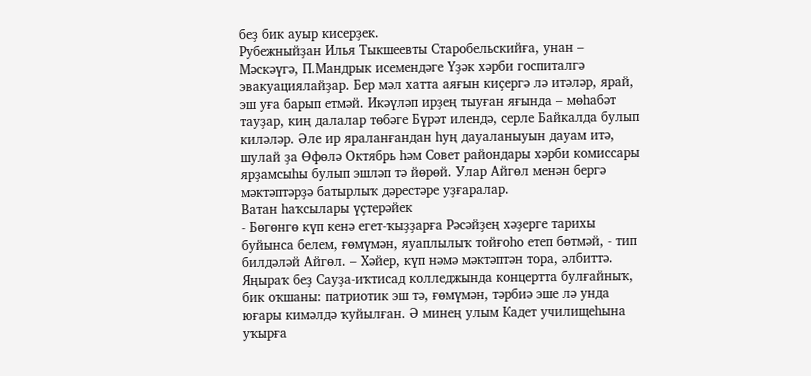беҙ бик ауыр кисерҙек.
Рубежныйҙан Илья Тыкшеевты Старобельскийға, унан – Мәскәүгә, П.Мандрык исемендәге Үҙәк хәрби госпиталгә эвакуациялайҙар. Бер мәл хатта аяғын киҫергә лә итәләр, ярай, эш уға барып етмәй. Икәүләп ирҙең тыуған яғында – мөһабәт тауҙар, киң далалар төбәге Бүрәт илендә, серле Байкалда булып киләләр. Әле ир яраланғандан һуң дауаланыуын дауам итә, шулай ҙа Өфөлә Октябрь һәм Совет райондары хәрби комиссары ярҙамсыһы булып эшләп тә йөрөй. Улар Айгөл менән бергә мәктәптәрҙә батырлыҡ дәрестәре уҙғаралар.
Ватан һаҡсылары үҫтерәйек
- Бөгөнгө күп кенә егет-ҡыҙҙарға Рәсәйҙең хәҙерге тарихы буйынса белем, ғөмүмән, яуаплылыҡ тойғоһо етеп бөтмәй, - тип билдәләй Айгөл. – Хәйер, күп нәмә мәктәптән тора, әлбиттә. Яңыраҡ беҙ Сауҙа-иҡтисад колледжында концертта булғайныҡ, бик оҡшаны: патриотик эш тә, ғөмүмән, тәрбиә эше лә унда юғары кимәлдә ҡуйылған. Ә минең улым Кадет училищеһына уҡырға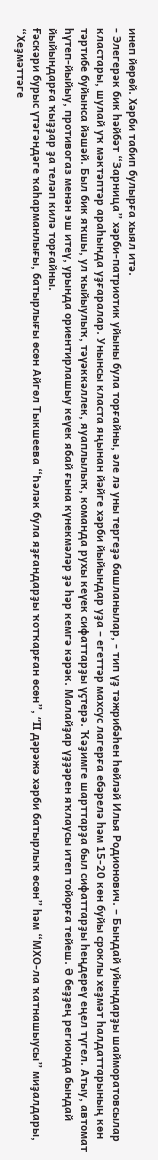инеп йөрөй. Хәрби табип булырға хыял итә.
- Элегерәк бик һәйбәт “Зарница” хәрби-патриотик уйыны була торғайны, әле лә уны тергеҙә башланылар, - тип үҙ тәжрибәһен һөйләй Илья Родионович. – Бындай уйындарҙы шайморатовсылар кластары, шулай уҡ мәктәптәр араһында уҙғаралар. Унынсы класта яңынан йәйге хәрби йыйындар уҙа – егеттәр махсус лагерға ебәрелә һәм 15-20 көн буйы сроклы хеҙмәт һалдаттарының көн тәртибе буйынса йәшәй. Был бик яҡшы, ул ҡыйыулыҡ, тәүәккәллек, яуаплылыҡ, команда рухы кеүек сифаттарҙы үҫтерә. Ҡәҙимге шарттарҙа был сифаттарҙы һеңдереү еңел түгел. Атыу, автомат һүтеп-йыйыу, противогаз менән эш итеү, урында ориентирлашыу кеүек ябай ғына күнекмәләр ҙә һәр кемгә кәрәк. Малайҙар үҙҙәрен яҡлаусы итеп тойорға тейеш. Ә беҙҙең регионда бындай йыйындарға ҡыҙҙар ҙа теләп килә торғайны.
Ғәскәри бурыс үтәгәндәге ҡаһарманлығы, батырлығы өсөн Айгөл Тыкшеева “Һәләк була яҙғандарҙы ҡотҡарған өсөн”, “II дәрәжә хәрби батырлыҡ өсөн” һәм “МХО-ла ҡатнашыусы” миҙалдары, “Хеҙмәттәге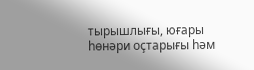тырышлығы, юғары һөнәри оҫтарығы һәм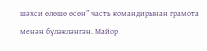шәхси өлөшө өсөн” часть командирынан грамота менән бүләкләнгән. Майор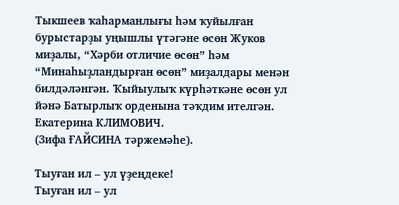Тыкшеев ҡаһарманлығы һәм ҡуйылған бурыстарҙы уңышлы үтәгәне өсөн Жуков миҙалы, “Хәрби отличие өсөн” һәм “Минаһыҙландырған өсөн” миҙалдары менән билдәләнгән. Ҡыйыулыҡ күрһәткәне өсөн ул йәнә Батырлыҡ орденына тәҡдим ителгән.
Екатерина КЛИМОВИЧ.
(Зифа ҒАЙСИНА тәржемәһе).

Тыуған ил – ул үҙеңдеке!
Тыуған ил – ул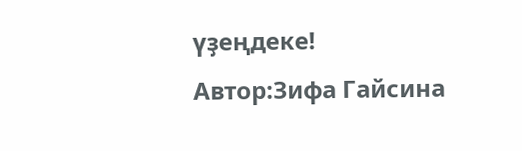үҙеңдеке!
Автор:Зифа Гайсина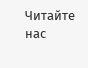Читайте нас